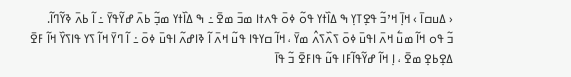‹ ߡߎߛߊ߫ › ߞߊ߲߫ ߞߴߏ߬ ߟߐ߲ߠߌ߲ ߒ ߡߊ߰ߙߌ ߟߋ߬ ߦߋ߫ ߟߍߙߊ ߘߏ߫ ߘߐ߫ ߸ ߒ ߡߊ߰ߙߌ ߘߏ߲߬ ߕߍ߫ ߝߌ߬ߟߌ߫ ߸ ߊ߬ ߕߍ߫ ߢߌ߬ߣߊ߬.
ߏ߬ ߟߋ ߞߊ߬ ߘߎ߱ ߞߍ߫ ߊߟߎ߫ ߦߋ߫ ߖߍ߰ߖߍ߮ ߘߌ߫ ، ߞߊ߬ ߛߌߟߊ ߟߎ߬ ߞߍ߫ ߊ߬ ߢߊߝߍ߬ ߊߟߎ߫ ߦߋ߫ ߸ ߊ߬ ߣߌ߫ ߞߊ߬ ߖߌ ߟߊߖߌ߰ ߞߊ߬ ߓߐ߫ ߡߐ߲ߕߐ߲ ߘߐ߫ ، ߊ߲ ߞߊ߬ ߝߌ߬ߟߊ߬ߓߊ ߟߎ߬ ߟߊߓߐ߫ ߏ߬ ߟߊ߫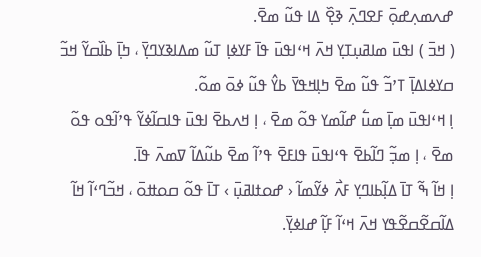ߝߍߘߍ߲ߝߋ߲߫ ߓߐߣߍ߲߫ ߢߐ߲߰ ߡߊ ߟߎ߬ ߘߐ߫.
( ߞߏ߫ ) ߊߟߎ߫ ߘߊߥߎ߲ߠߌ߲ ߞߍ߫ ߞߵߊߟߎ߫ ߟߊ߫ ߓߌߦߊ߲ ߠߎ߬ ߘߡߊߢߌߣߌ߲߫ ، ߤߊ߲߫ ߕߊ߰ߛߌ߬ ߞߏ߬ ߛߌߦߊߡߊ߲߫ ߠߴߏ߬ ߟߎ߬ ߘߐ߫ ߤߊ߲ߞߟߌ߫ ߕߌ߮ ߟߎ߬ ߦߋ߫ ߘߋ߬.
ߊ߲ ߞߵߊߟߎ߫ ߘߊ߲߫ ߘߎ߱ ߝߊ߬ߘߌ ߟߋ߬ ߘߐ߫ ، ߊ߲ ߞߍߕߐ߫ ߊߟߎ߫ ߟߊߛߊ߬ߦߌ߬ ߟߴߊ߬ߟߋ ߟߋ߬ ߘߐ߫ ، ߊ߲ ߘߏ߲߬ ߣߊ߬ߕߐ߫ ߟߵߊߟߎ߫ ߟߊߓߐ߫ ߟߴߊ߬ ߘߐ߫ ߕߎ߬ߡߊ߬ ߜߘߍ߫ ߟߊ߫.
ߊ߲ ߞߊ߬ ߒ߬ ߠߊ߫ ߡߊ߲߬ߕߊߣߌ߲ ߓߍ߯ ߦߌ߬ߘߊ߬ ‹ ߝߋߙߊߥߎ߲߫ › ߠߊ߫ ߟߋ߬ ߛߋߚߋ߫ ، ߞߏ߬ߣߵߊ߬ ߞߊ߬ ߡߊ߬ߛߐ߬ߛߐ߬ߟߌ ߞߍ߫ ߞߵߊ߬ ߓߊ߲߬ ߝߊߦߌ߲߫.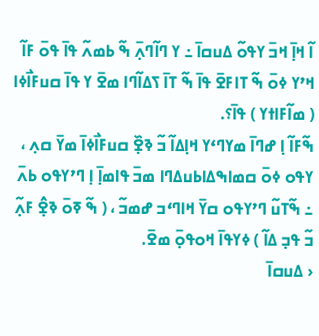ߊ߬ ߞߊ߲߫ ߞߏ߫ ߌߟߋ߬ ߡߎߛߊ߫ ߸ ߌ ߣߊ߬ߣߍ߲߫ ߒ߬ ߕߘߍ߬ ߟߊ߫ ߟߋ߫ ߓߊ߬ ߞߴߌ ߦߋ߫ ߒ߬ ߠߊߓߐ߫ ߟߊ߫ ߒ߬ ߠߊ߫ ߖߡߊ߬ߣߊ ߘߐ߫ ߌ ߟߊ߫ ߛߎߓߊ߯ߦߊ ( ߘߊ߬ߓߊߙߌ ) ߟߊ߫؟.
ߒ߬ߓߊ߬ ߊ߲ ߝߣߊ߫ ߘߌߣߵߌ ߞߊ߲ߡߊ߬ ߏ߬ ߢߐ߲߰ ߛߎߓߊ߯ߦߊ߫ ߘߌ߫ ߛߍ߲ ، ߌߟߋ ߦߋ߫ ߛߘߊߒߡߊߕߎߡߣߊ ߘߏ߫ ߟߊߘߊ߲߫ ߊ߲ ߣߴߌߟߋ ߕߍ߫ ߸ ߒ߬ߠߎ߬ ߣߴߌߟߋ ߛߌ߫ ߞߊߣߵߏ ߝߘߏ߬ ، ( ߒ߬ ߧߋ߫ ߢߐ߲߮ ߓߍ߲߬ ߏ߬ ߟߏ߲ ߡߊ߬ ) ߦߌߟߊ߫ ߞߋߟߋ߲߫ ߘߐ߫.
‹ ߡߎߛߊ߫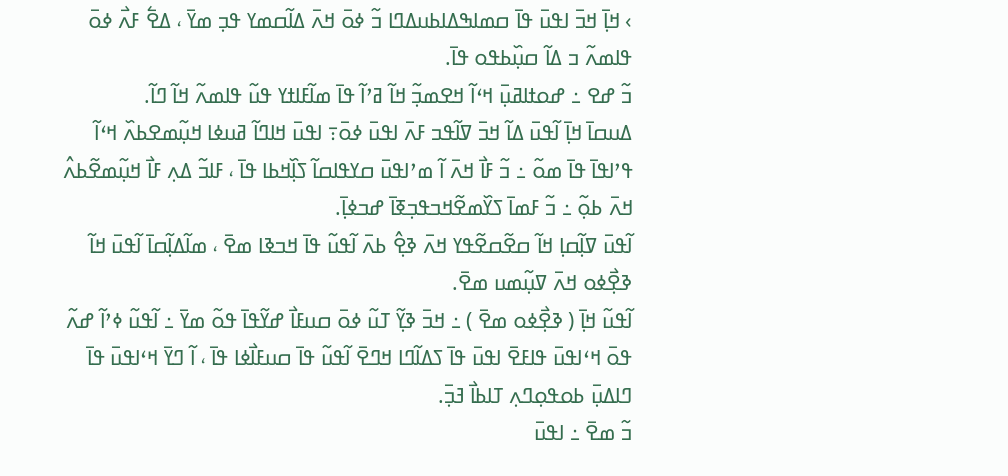› ߞߊ߲߫ ߞߏ߫ ߊߟߎ߫ ߟߊ߫ ߛߘߊߒߡߊߕߎߡߣߊ ߏ߬ ߦߋ߫ ߞߍ߫ ߡߊ߬ߛߘߌ ߟߏ߲ ߘߌ߫ ، ߡߐ߱ ߓߍ߯ ߦߋ߫ ߟߊߘߍ߬ ߏ ߡߊ߬ ߛߎ߲߰ߕߟߋ ߟߊ߫.
ߏ߬ ߝߐ ߸ ߝߋߙߊߥߎ߲߫ ߞߵߊ߬ ߞߐߘߏ߲߬ ߞߊ߬ ߥߴߊ߬ ߟߊ߫ ߘߊ߬ߓߊߙߌ ߟߎ߬ ߟߊߘߍ߬ ߞߊ߬ ߣߊ߬.
ߡߎߛߊ߫ ߞߊ߲߫ ߊ߬ߟߎ߫ ߡߊ߬ ߞߏ߫ ߜߊ߬ߟߏ ߓߍ߫ ߊߟߎ߫ ߦߋ߫߹ ߊߟߎ߫ ߞߊߣߊ߬ ߥߎߦߊ ߞߎ߲߬ߘߐߕߍ߰ ߞߵߊ߬ ߟߴߊߟߊ߫ ߟߊ߫ ߘߋ߬ ߸ ߏ߬ ߓߊ߯ ߞߍ߫ ߊ߬ ߘߴߊߟߎ߫ ߛߌߟߊߛߊ߬ ߖߊ߲߰ߞߕߊ ߟߊ߫ ، ߓߊߏ߬ ߡߍ߲ ߓߊ߯ ߞߎ߲߬ߘߐ߬ߕߍ߮ ߞߍ߫ ߕߋ߲߬ ߸ ߏ߬ ߓߘߊ߫ ߖߌ߰ߘߐ߬ߞߏߟߏ߲ߧߊ߫ ߝߏߦߊ߲߫.
ߊ߬ߟߎ߫ ߜߊ߲߬ߛߊ߲ ߞߊ߬ ߛߐ߬ߛߐ߬ߟߌ ߞߍ߫ ߢߐ߲߮ ߕߍ߫ ߊ߬ߟߎ߬ ߟߊ߫ ߞߏߢߊ ߘߐ߫ ، ߘߊ߬ߡߊ߲߬ߛߊ߫ ߊ߬ߟߎ߫ ߞߊ߬ ߢߐ߲߯ߦߋ ߞߍ߫ ߜߎ߲߬ߘߎ ߘߐ߫.
ߊ߬ߟߎ߬ ߞߊ߲߫ ( ߢߐ߲߯ߦߋ ߘߐ߫ ) ߸ ߞߏ߫ ߢߌ߲߬ ߠߎ߬ ߦߋ߫ ߛߎߓߊ߯ ߝߌ߬ߟߊ߫ ߟߋ߬ ߘߌ߫ ߸ ߊ߬ߟߎ߬ ߦߴߊ߬ ߝߍ߬ ߟߋ߫ ߞߵߊߟߎ߫ ߟߊߓߐ߫ ߊߟߎ߫ ߟߊ߫ ߖߡߊ߬ߣߊ ߞߣߐ߫ ߊ߬ߟߎ߬ ߟߊ߫ ߛߎߓߊ߯ߦߊ ߟߊ߫ ، ߊ߬ ߣߌ߫ ߞߵߊߟߎ߫ ߟߊ߫ ߣߊߡߎ߲߫ ߕߋߟߋ߲ߣߍ߲ ߠߊߕߊ߯ ߔߏ߲߫.
ߏ߬ ߘߐ߫ ߸ ߊߟߎ߫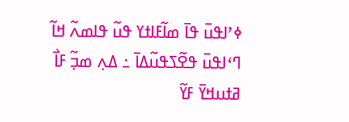ߦߴߊߟߎ߫ ߟߊ߫ ߘߊ߬ߓߊߙߌ ߟߎ߬ ߟߊߘߍ߬ ߞߊ߬ ߣߵߊߟߎ߫ ߟߐ߬ߖߟߎ߬ߡߊ߫ ߸ ߡߍ߲ ߘߏ߲߬ ߓߊ߯ ߥߙߎߞߌ߫ ߓߌ߬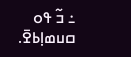߸ ߏ߬ ߟߋ ߛߎߘߊ߲ߕߐ߫.